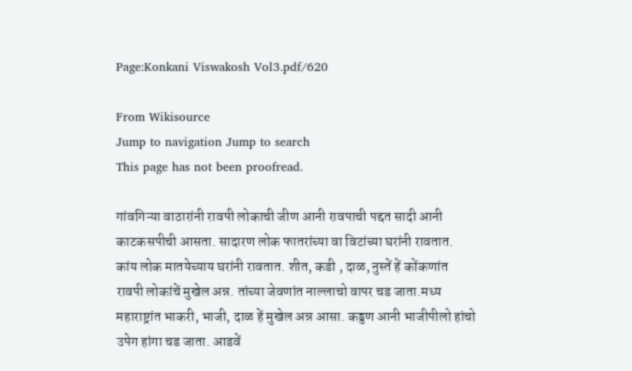Page:Konkani Viswakosh Vol3.pdf/620

From Wikisource
Jump to navigation Jump to search
This page has not been proofread.

गांवगिऱ्या वाठारांनी रावपी लोकाची जीण आनी रावपाची पद्दत सादी आनी काटकसपीची आसता. सादारण लोक फातरांच्या वा विटांच्या घरांनी रावतात. कांय लोक मातयेच्याय घरांनी रावतात. शीत, कडी , दाळ, नुस्तें हें कोंकणांत रावपी लोकांचें मुखेल अन्न. तांच्या जेवणांत नाल्लाचो वापर चड जाता.मध्य महाराष्ट्रांत भाकरी, भाजी, दाळ हें मुखेल अन्न आसा. कड्डण आनी भाजीपीलो हांचो उपेग हांगा चड जाता. आडवें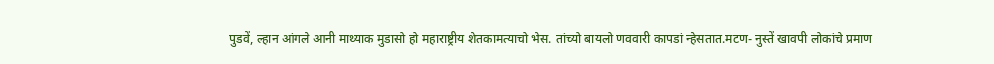पुडवें, ल्हान आंगले आनी माथ्याक मुडासो हो महाराष्ट्रीय शेतकामत्याचो भेस. तांच्यो बायलो णववारी कापडां न्हेसतात.मटण- नुस्तें खावपी लोकांचे प्रमाण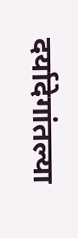दर्यादेगांतल्या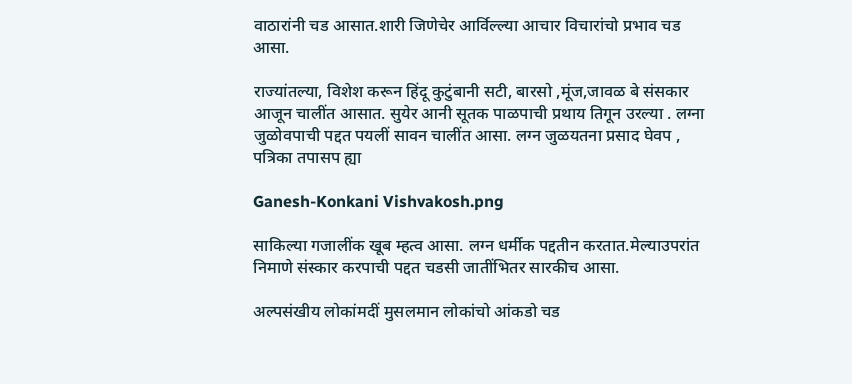वाठारांनी चड आसात.शारी जिणेचेर आर्विल्ल्या आचार विचारांचो प्रभाव चड आसा.

राज्यांतल्या, विशेश करून हिंदू कुटुंबानी सटी, बारसो ,मूंज,जावळ बे संसकार आजून चालींत आसात. सुयेर आनी सूतक पाळपाची प्रथाय तिगून उरल्या . लग्ना जुळोवपाची पद्दत पयलीं सावन चालींत आसा. लग्न जुळयतना प्रसाद घेवप , पत्रिका तपासप ह्या

Ganesh-Konkani Vishvakosh.png

साकिल्या गजालींक खूब म्हत्व आसा. लग्न धर्मीक पद्दतीन करतात.मेल्याउपरांत निमाणे संस्कार करपाची पद्दत चडसी जातींभितर सारकीच आसा.

अल्पसंखीय लोकांमदीं मुसलमान लोकांचो आंकडो चड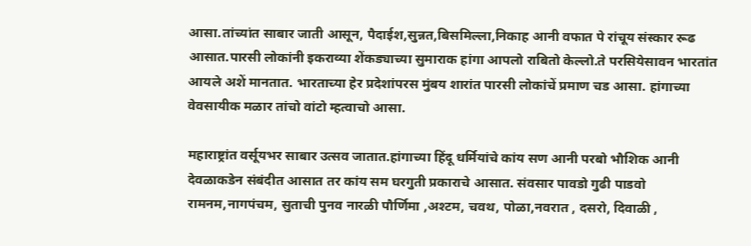आसा.तांच्यांत साबार जाती आसून, पैदाईश,सुन्नत,बिसमिल्ला,निकाह आनी वफात पे रांचूय संस्कार रूढ आसात.पारसी लोकांनी इकराव्या शेंकड्याच्या सुमाराक हांगा आपलो राबितो केल्लो.ते परसियेसावन भारतांत आयले अशें मानतात. भारताच्या हेर प्रदेशांपरस मुंबय शारांत पारसी लोकांचें प्रमाण चड आसा. हांगाच्या वेवसायीक मळार तांचो वांटो म्हत्वाचो आसा.

महाराष्ट्रांत वर्सूयभर साबार उत्सव जातात.हांगाच्या हिंदू धर्मियांचे कांय सण आनी परबो भौशिक आनी देवळाकडेन संबंदीत आसात तर कांय सम घरगुती प्रकाराचे आसात. संवसार पावडो गुढी पाडवो रामनम,नागपंचम, सुताची पुनव नारळी पौर्णिमा ,अश्टम, चवथ, पोळा,नवरात , दसरो, दिवाळी ,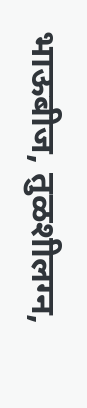भाऊबीज, तुळशीलग्न,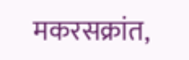मकरसक्रांत,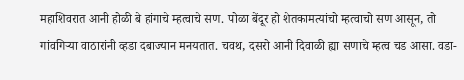महाशिवरात आनी होळी बे हांगाचे म्हत्वाचे सण. पोळा बेंदूर हो शेतकामत्यांचो म्हत्वाचो सण आसून, तो गांवगिऱ्या वाठारांनी व्हडा दबाज्यान मनयतात. चवथ, दसरो आनी दिवाळी ह्या सणाचे म्हत्व चड आसा. वडा-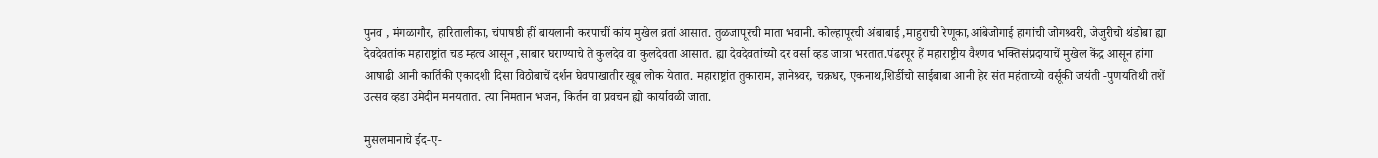पुनव , मंगळागौर, हारितालीका, चंपाषष्ठी हीं बायलानी करपाचीं कांय मुखेल व्रतां आसात. तुळजापूरची माता भवानी. कोल्हापूरची अंबाबाई ,माहुराची रेणूका,आंबेजोगाई हागांची जोगश्र्वरी, जेजुरीचो थंडोबा ह्या देवदेवतांक महाराष्ट्रांत चड म्हत्व आसून ,साबार घराण्याचे ते कुलदेव वा कुलदेवता आसात. ह्या देवदेवतांच्यो दर वर्सा व्हड जात्रा भरतात.पंढरपूर हें महाराष्ट्रीय वैश्णव भक्तिसंप्रदायाचें मुखेल केंद्र आसून हांगा आषाढी आनी कार्तिकी एकादशी दिसा विठोबाचें दर्शन घेवपाखातीर खूब लोक येतात. महाराष्ट्रांत तुकाराम, ज्ञानेश्र्वर, चक्रधर, एकनाथ,शिर्डीचो साईबाबा आनी हेर संत महंताच्यो वर्सूकी जयंती -पुणयतिथी तशें उत्सव व्हडा उमेदीन मनयतात. त्या निमतान भजन, किर्तन वा प्रवचन ह्यो कार्यावळी जाता.

मुसलमानाचे ईद-ए-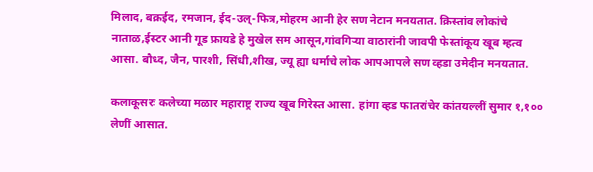मिलाद, बक्रईद, रमजान, ईद-उल्-फित्र,मोहरम आनी हेर सण नेटान मनयतात. क्रिस्तांव लोकांचे नाताळ,ईस्टर आनी गूड फ्रायडे हे मुखेल सम आसून,गांवगिऱ्या वाठारांनी जावपी फेस्तांकूय खूब म्हत्व आसा. बौध्द, जैन, पारशी, सिंधी,शीख, ज्यू ह्या धर्माचे लोक आपआपले सण व्हडा उमेदीन मनयतात.

कलाकूसरः कलेच्या मळार महाराष्ट्र राज्य खूब गिरेस्त आसा. हांगा व्हड फातरांचेर कांतयल्लीं सुमार १,१०० लेणीं आसात.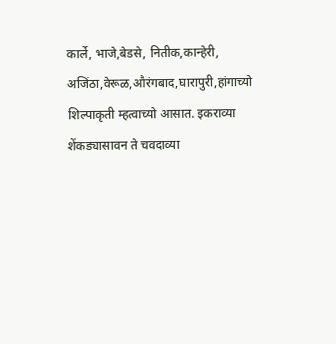कार्ले, भाजे,बेडसे, नितीक,कान्हेरी, अजिंठा,वेरूळ,औरंगबाद,घारापुरी,हांगाच्यो शिल्पाकृती म्हत्वाच्यो आसात. इकराव्या शेंकड्यासावन ते चवदाव्या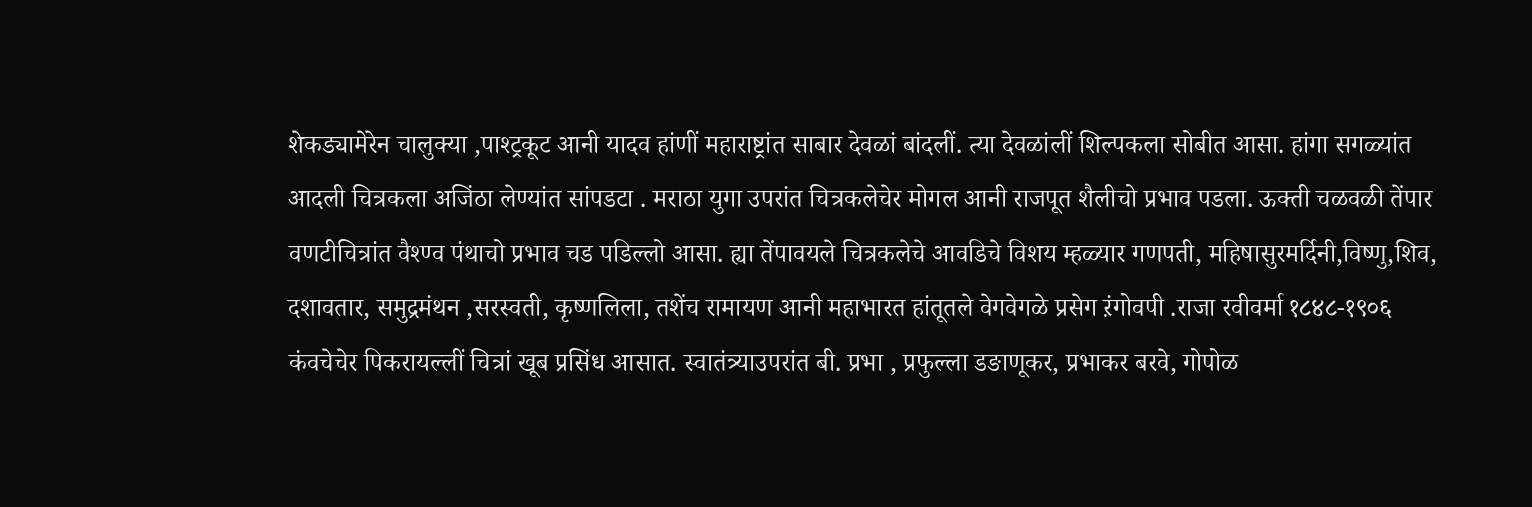शेकड्यामेरेन चालुक्या ,पाश्ट्रकूट आनी यादव हांणीं महाराष्ट्रांत साबार देवळां बांदलीं. त्या देवळांलीं शिल्पकला सोबीत आसा. हांगा सगळ्यांत आदली चित्रकला अजिंठा लेण्यांत सांपडटा . मराठा युगा उपरांत चित्रकलेचेर मोगल आनी राजपूत शैलीचो प्रभाव पडला. ऊक्ती चळवळी तेंपार वणटीचित्रांत वैश्ण्व पंथाचो प्रभाव चड पडिल्लो आसा. ह्या तेंपावयले चित्रकलेचे आवडिचे विशय म्हळ्यार गणपती, महिषासुरमर्दिनी,विष्णु,शिव, दशावतार, समुद्रमंथन ,सरस्वती, कृष्णलिला, तशेंच रामायण आनी महाभारत हांतूतले वेगवेगळे प्रसेग ऱंगोवपी .राजा रवीवर्मा १८४८-१९०६ कंवचेचेर पिकरायल्लीं चित्रां खूब प्रसिंध आसात. स्वातंत्र्याउपरांत बी. प्रभा , प्रफुल्ला डङाणूकर, प्रभाकर बरवे, गोपोळ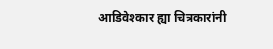आडिवेश्कार ह्या चित्रकारांनी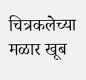चित्रकलेच्या मळार खूब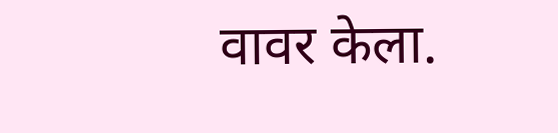वावर केला.